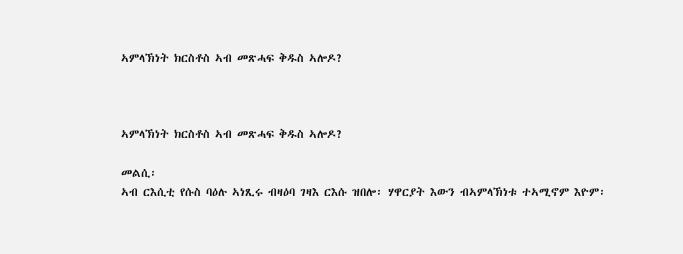ኣምላኽነት ክርስቶስ ኣብ መጽሓፍ ቅዱስ ኣሎዶ?



ኣምላኽነት ክርስቶስ ኣብ መጽሓፍ ቅዱስ ኣሎዶ?

መልሲ፡
ኣብ ርእሲቲ የሱስ ባዕሉ ኣነጺሩ ብዛዕባ ገዛእ ርእሱ ዝበሎ፡ ሃዋርያት እውን ብኣምላኽነቱ ተኣሚኖም እዮም፡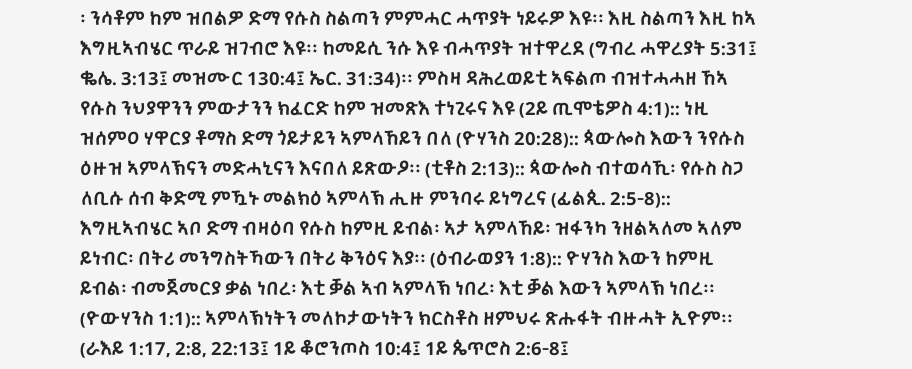፡ ንሳቶም ከም ዝበልዎ ድማ የሱስ ስልጣን ምምሓር ሓጥያት ነይሩዎ እዩ፡፡ እዚ ስልጣን እዚ ከኣ እግዚኣብሄር ጥራይ ዝገብሮ እዩ፡፡ ከመይሲ ንሱ እዩ ብሓጥያት ዝተዋረደ (ግብረ ሓዋረያት 5:31፤ ቈሌ. 3:13፤ መዝሙር 130:4፤ ኤር. 31:34)፡፡ ምስዛ ዳሕረወይቲ ኣፍልጦ ብዝተሓሓዘ ኸኣ የሱስ ንህያዋንን ምውታንን ክፈርድ ከም ዝመጽእ ተነጊሩና እዩ (2ይ ጢሞቴዎስ 4:1):: ነዚ ዝሰምዐ ሃዋርያ ቶማስ ድማ ጎይታይን ኣምላኸይን በለ (ዮሃንስ 20:28):: ጳውሎስ እውን ንየሱስ ዕዙዝ ኣምላኽናን መድሓኒናን እናበለ ይጽውዖ፡፡ (ቲቶስ 2:13):: ጳውሎስ ብተወሳኺ፡ የሱስ ስጋ ለቢሱ ሰብ ቅድሚ ምዃኑ መልክዕ ኣምላኽ ሒዙ ምንባሩ ይነግረና (ፊልጲ. 2:5-8):: እግዚኣብሄር ኣቦ ድማ ብዛዕባ የሱስ ከምዚ ይብል፡ ኣታ ኣምላኸይ፡ ዝፋንካ ንዘልኣለመ ኣለም ይነብር፡ በትሪ መንግስትኻውን በትሪ ቅንዕና እያ፡፡ (ዕብራወያን 1:8):: ዮሃንስ እውን ከምዚ ይብል፡ ብመጀመርያ ቃል ነበረ፡ እቲ ቓል ኣብ ኣምላኽ ነበረ፡ እቲ ቓል እውን ኣምላኽ ነበረ፡፡ (ዮውሃንስ 1:1):: ኣምላኽነትን መለኮታውነትን ክርስቶስ ዘምህሩ ጽሑፋት ብዙሓት ኢዮም፡፡ (ራእይ 1:17, 2:8, 22:13፤ 1ይ ቆሮንጦስ 10:4፤ 1ይ ጴጥሮስ 2:6-8፤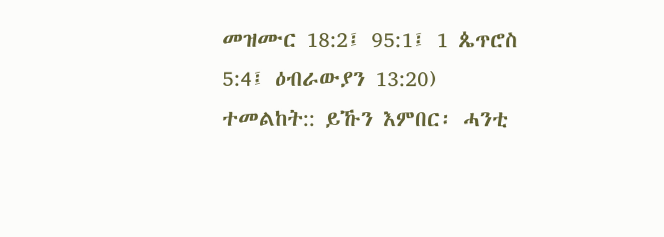መዝሙር 18:2፤ 95:1፤ 1 ጴጥሮስ 5:4፤ ዕብራውያን 13:20) ተመልከት:: ይኹን እምበር፡ ሓንቲ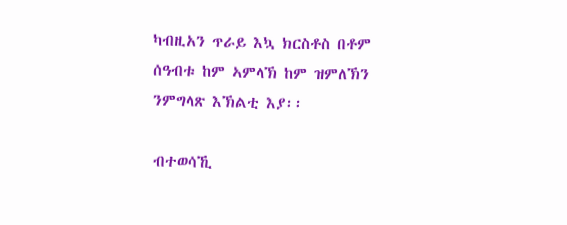ካብዚአን ጥራይ እኳ ክርስቶስ በቶም ሰዓብቱ ከም ኣምላኽ ከም ዝምለኽን ንምግላጽ እኽልቲ እያ፡፡

ብተወሳኺ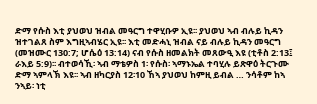ድማ የሱስ እቲ ያህወህ ዝብል መዓርግ ተዋሂቡዎ ኢዩ፡፡ ያህወህ ኣብ ብሉይ ኪዳን ዝተገልጸ ስም እግዚኣብሄር ኢዩ፡፡ እቲ መድሓኒ ዝብል ናይ ብሉይ ኪዳን መዓርግ (መዝሙር 130:7; ሆሴዕ 13:14) ናብ የሱስ ዘመልክት መጸውዒ እዩ (ቲቶስ 2:13፤ ራእይ 5:9)፡፡ ብተወሳኺ፡ ኣብ ማቴዎስ 1፡ የሱስ፡ ኣማኑኤል ተባሂሉ ይጽዋዕ ትርጉሙ ድማ ኣምላኽ እዩ፡፡ ኣብ ዘካርያስ 12፡10 ኸኣ ያህወህ ከምዚ ይብል … ንሳቶም ከኣ ንኣይ፡ ነቲ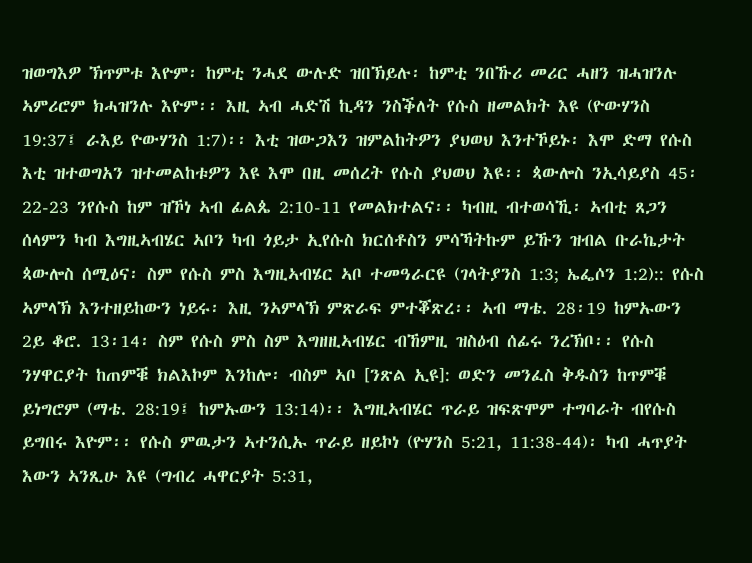ዝወግእዎ ኽጥምቱ እዮም፡ ከምቲ ንሓደ ውሉድ ዝበኽይሉ፡ ከምቲ ንበኹሪ መሪር ሓዘን ዝሓዝንሉ ኣምሪሮም ክሓዝንሉ እዮም፡፡ እዚ ኣብ ሓድሽ ኪዳን ንስቕለት የሱስ ዘመልክት እዩ (ዮውሃንስ 19:37፤ ራእይ ዮውሃንስ 1:7)፡፡ እቲ ዝውጋእን ዝምልከትዎን ያህወህ እንተኾይኑ፡ እሞ ድማ የሱስ እቲ ዝተወግአን ዝተመልከቱዎን እዩ እሞ በዚ መሰረት የሱስ ያህወህ እዩ፡፡ ጳውሎስ ንኢሳይያስ 45፡22-23 ንየሱስ ከም ዝኾነ ኣብ ፊልጴ 2:10-11 የመልክተልና፡፡ ካብዚ ብተወሳኺ፡ ኣብቲ ጸጋን ሰላምን ካብ እግዚኣብሄር ኣቦን ካብ ጎይታ ኢየሱስ ክርሰቶስን ምሳኻትኩም ይኹን ዝብል ቡራኬታት ጳውሎስ ሰሚዕና፡ ስም የሱስ ምስ እግዚኣብሄር ኣቦ ተመዓራርዩ (ገላትያንስ 1:3; ኤፌሶን 1:2):: የሱስ ኣምላኽ እንተዘይከውን ነይሩ፡ እዚ ንኣምላኽ ምጽራፍ ምተቖጽረ፡፡ ኣብ ማቴ. 28፡19 ከምኡውን 2ይ ቆሮ. 13፡14፡ ስም የሱስ ምስ ስም እግዘዚኣብሄር ብኸምዚ ዝስዕብ ሰፊሩ ንረኽቦ፡፡ የሱስ ንሃዋርያት ከጠምቑ ክልእኮም እንከሎ፡ ብስም ኣቦ [ንጽል ኢዩ]: ወድን መንፈስ ቅዱስን ከጥምቑ ይነግሮም (ማቴ. 28:19፤ ከምኡውን 13:14)፡፡ እግዚኣብሄር ጥራይ ዝፍጽሞም ተግባራት ብየሱስ ይግበሩ እዮም፡፡ የሱስ ምዉታን ኣተንሲኡ ጥራይ ዘይኮነ (ዮሃንስ 5:21, 11:38-44)፡ ካብ ሓጥያት እውን ኣንጺሁ እዩ (ግብረ ሓዋርያት 5:31,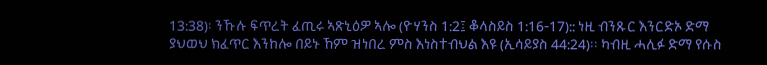13:38)፡ ንኹሉ ፍጥረት ፈጢሩ ኣጽኒዕዎ ኣሎ (ዮሃንስ 1:2፤ ቆላስይስ 1:16-17):: ነዚ ብንጹር እንርድኦ ድማ ያህወህ ክፈጥር እንከሎ በይኑ ኸም ዝነበረ ምስ እነስተብህል እዩ (ኢሳይያስ 44:24)፡፡ ካብዚ ሓሊፉ ድማ የሱስ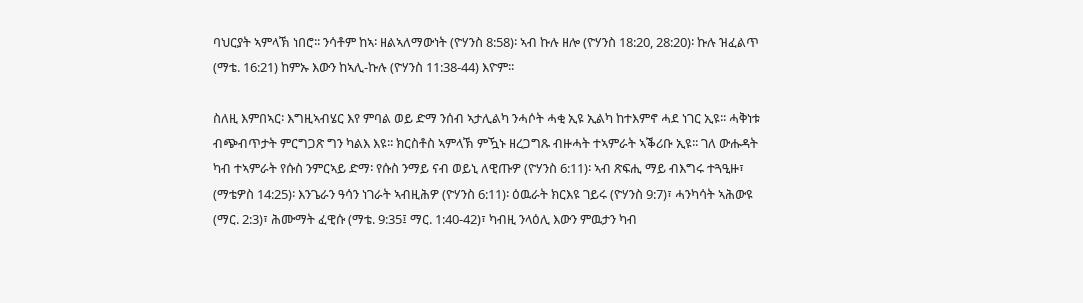ባህርያት ኣምላኽ ነበሮ፡፡ ንሳቶም ከኣ፡ ዘልኣለማውነት (ዮሃንስ 8:58)፡ ኣብ ኩሉ ዘሎ (ዮሃንስ 18:20, 28:20)፡ ኩሉ ዝፈልጥ (ማቴ. 16:21) ከምኡ እውን ከኣሊ-ኩሉ (ዮሃንስ 11:38-44) እዮም፡፡

ስለዚ እምበኣር፡ እግዚኣብሄር እየ ምባል ወይ ድማ ንሰብ ኣታሊልካ ንሓሶት ሓቂ ኢዩ ኢልካ ከተእምኖ ሓደ ነገር ኢዩ፡፡ ሓቅነቱ ብጭብጥታት ምርግጋጽ ግን ካልእ እዩ፡፡ ክርስቶስ ኣምላኽ ምዃኑ ዘረጋግጹ ብዙሓት ተኣምራት ኣቕሪቡ ኢዩ፡፡ ገለ ውሑዳት ካብ ተኣምራት የሱስ ንምርኣይ ድማ፡ የሱስ ንማይ ናብ ወይኒ ለዊጡዎ (ዮሃንስ 6:11)፡ ኣብ ጽፍሒ ማይ ብእግሩ ተጓዒዙ፣ (ማቴዎስ 14:25)፡ እንጌራን ዓሳን ነገራት ኣብዚሕዎ (ዮሃንስ 6:11)፡ ዕዉራት ክርእዩ ገይሩ (ዮሃንስ 9:7)፣ ሓንካሳት ኣሕውዩ (ማር. 2:3)፣ ሕሙማት ፈዊሱ (ማቴ. 9:35፤ ማር. 1:40-42)፣ ካብዚ ንላዕሊ እውን ምዉታን ካብ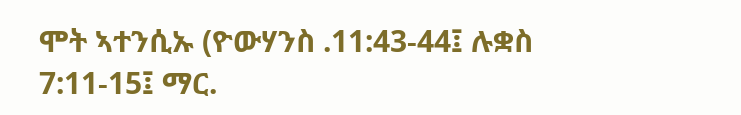ሞት ኣተንሲኡ (ዮውሃንስ .11:43-44፤ ሉቋስ 7:11-15፤ ማር.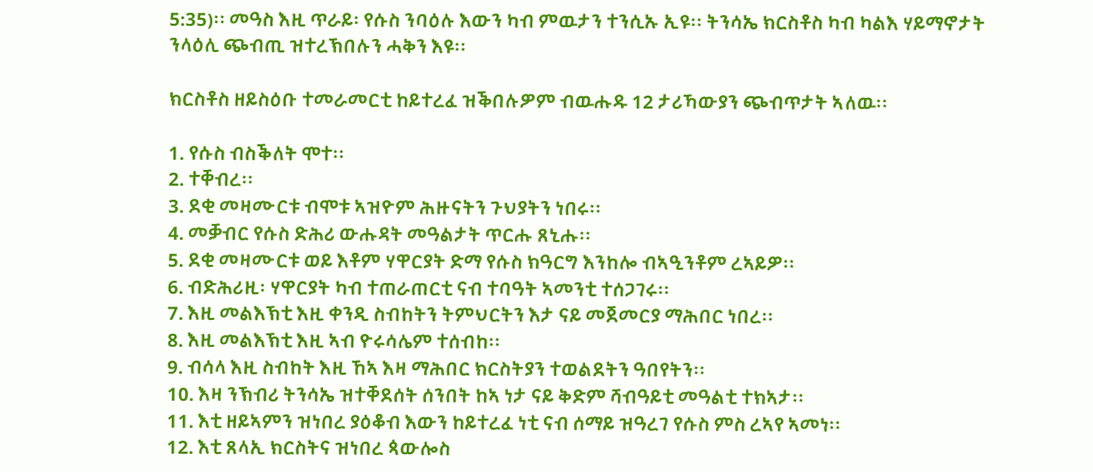5:35)፡፡ መዓስ እዚ ጥራይ፡ የሱስ ንባዕሉ እውን ካብ ምዉታን ተንሲኡ ኢዩ፡፡ ትንሳኤ ክርስቶስ ካብ ካልእ ሃይማኖታት ንላዕሊ ጭብጢ ዝተረኽበሉን ሓቅን እዩ፡፡

ክርስቶስ ዘይስዕቡ ተመራመርቲ ከይተረፈ ዝቕበሉዎም ብዉሑዱ 12 ታሪኻውያን ጭብጥታት ኣለዉ፡፡

1. የሱስ ብስቕለት ሞተ፡፡
2. ተቐብረ፡፡
3. ደቂ መዛሙርቱ ብሞቱ ኣዝዮም ሕዙናትን ጉህያትን ነበሩ፡፡
4. መቓብር የሱስ ድሕሪ ውሑዳት መዓልታት ጥርሑ ጸኒሑ፡፡
5. ደቂ መዛሙርቱ ወይ እቶም ሃዋርያት ድማ የሱስ ክዓርግ እንከሎ ብኣዒንቶም ረኣይዎ፡፡
6. ብድሕሪዚ፡ ሃዋርያት ካብ ተጠራጠርቲ ናብ ተባዓት ኣመንቲ ተሰጋገሩ፡፡
7. እዚ መልእኽቲ እዚ ቀንዲ ስብከትን ትምህርትን እታ ናይ መጀመርያ ማሕበር ነበረ፡፡
8. እዚ መልእኽቲ እዚ ኣብ ዮሩሳሌም ተሰብከ፡፡
9. ብሳላ እዚ ስብከት እዚ ኸኣ እዛ ማሕበር ክርስትያን ተወልደትን ዓበየትን፡፡
10. እዛ ንኽብሪ ትንሳኤ ዝተቐደሰት ሰንበት ከኣ ነታ ናይ ቅድም ሻብዓይቲ መዓልቲ ተክኣታ፡፡
11. እቲ ዘይኣምን ዝነበረ ያዕቆብ እውን ከይተረፈ ነቲ ናብ ሰማይ ዝዓረገ የሱስ ምስ ረኣየ ኣመነ፡፡
12. እቲ ጸላኢ ክርስትና ዝነበረ ጳውሎስ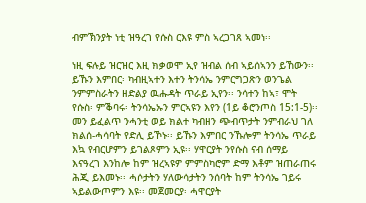ብምኽንያት ነቲ ዝዓረገ የሱስ ርእዩ ምስ ኣረጋገጸ ኣመነ፡፡

ነዚ ፍሉይ ዝርዝር እዚ ክቃወሞ ኢየ ዝብል ሰብ ኣይሰኣንን ይኸውን፡፡ ይኹን እምበር፡ ካብዚኣተን እተን ትንሳኤ ንምርግጋጽን ወንጌል ንምምስራትን ዘድልያ ዉሑዳት ጥራይ ኢየን፡፡ ንሳተን ከኣ፣ ሞት የሱስ፡ ምቕባሩ፡ ትንሳኤኡን ምርኣዩን እየን (1ይ ቆሮንጦስ 15:1-5)፡፡ መን ይፈልጥ ንሓንቲ ወይ ክልተ ካብዘን ጭብጥታት ንምብራህ ገለ ክልሰ-ሓሳባት የድሊ ይኾኑ፡፡ ይኹን እምበር ንኹሎም ትንሳኤ ጥራይ እኳ የብርሆምን ይገልጾምን ኢዩ፡፡ ሃዋርያት ንየሱስ ናብ ሰማይ እናዓረገ እንከሎ ከም ዝረኣዩዎ ምምስካሮም ድማ እቶም ዝጠራጠሩ ሕጂ ይእመኑ፡፡ ሓሶታትን ሃለውሳታትን ንሰባት ከም ትንሳኤ ገይሩ ኣይልውጦምን እዩ፡፡ መጀመርያ፡ ሓዋርያት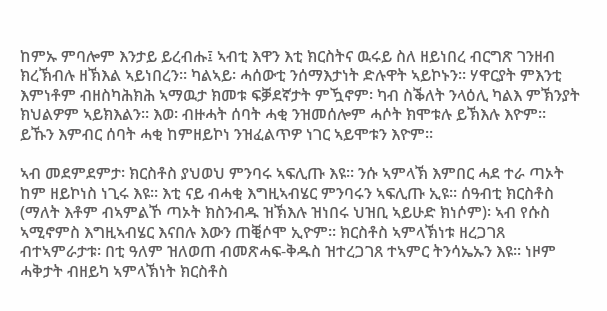ከምኡ ምባሎም እንታይ ይረብሑ፤ ኣብቲ እዋን እቲ ክርስትና ዉሩይ ስለ ዘይነበረ ብርግጽ ገንዘብ ክረኽብሉ ዘኽእል ኣይነበረን፡፡ ካልኣይ፡ ሓሰውቲ ንሰማእታነት ድሉዋት ኣይኮኑን፡፡ ሃዋርያት ምእንቲ እምነቶም ብዘስካሕክሕ ኣማዉታ ክመቱ ፍቓደኛታት ምዃኖም፡ ካብ ስቕለት ንላዕሊ ካልእ ምኽንያት ክህልዎም ኣይክእልን፡፡ እወ፡ ብዙሓት ሰባት ሓቂ ንዝመሰሎም ሓሶት ክሞቱሉ ይኽእሉ እዮም፡፡ ይኹን እምብር ሰባት ሓቂ ከምዘይኮነ ንዝፈልጥዎ ነገር ኣይሞቱን እዮም፡፡

ኣብ መደምደምታ፡ ክርስቶስ ያህወህ ምንባሩ ኣፍሊጡ እዩ፡፡ ንሱ ኣምላኽ እምበር ሓደ ተራ ጣኦት ከም ዘይኮነስ ነጊሩ እዩ፡፡ እቲ ናይ ብሓቂ እግዚኣብሄር ምንባሩን ኣፍሊጡ ኢዩ፡፡ ሰዓብቲ ክርስቶስ (ማለት እቶም ብኣምልኾ ጣኦት ክስንብዱ ዝኽእሉ ዝነበሩ ህዝቢ ኣይሁድ ክነሶም)፡ ኣብ የሱስ ኣሚኖምስ እግዚኣብሄር እናበሉ እውን ጠቒሶሞ ኢዮም፡፡ ክርስቶስ ኣምላኽነቱ ዘረጋገጸ ብተኣምራታቱ፡ በቲ ዓለም ዝለወጠ ብመጽሓፍ-ቅዱስ ዝተረጋገጸ ተኣምር ትንሳኤኡን እዩ፡፡ ነዞም ሓቅታት ብዘይካ ኣምላኽነት ክርስቶስ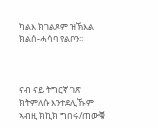ካልእ ክገልጾም ዝኽእል ክልሰ-ሓሳባ የልቦን፡፡



ናብ ናይ ትግርኛ ገጽ ክትምለሱ እንተደሊኹም ኣብዚ ክኪክ ግበሩ/ጠውቑ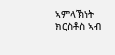ኣምላኽነት ክርስቶስ ኣብ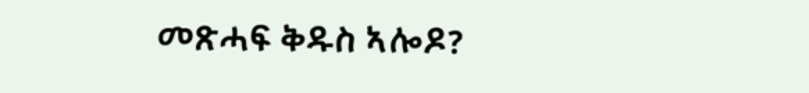መጽሓፍ ቅዱስ ኣሎዶ?